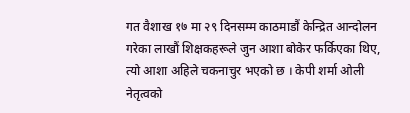गत वैशाख १७ मा २९ दिनसम्म काठमाडौं केन्द्रित आन्दोलन गरेका लाखौं शिक्षकहरूले जुन आशा बोकेर फर्किएका थिए, त्यो आशा अहिले चकनाचुर भएको छ । केपी शर्मा ओली नेतृत्वको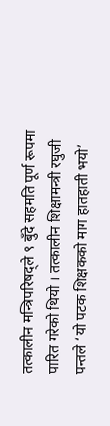तत्कालीन मन्त्रिपरिषद्ले ९ बुँदे सहमति पूर्ण रूपमा पारित गरेको थियो । तत्कालीन शिक्षामन्त्री रघुजी पन्तले ‘यो पटक शिक्षकको माग हातहाती भयो’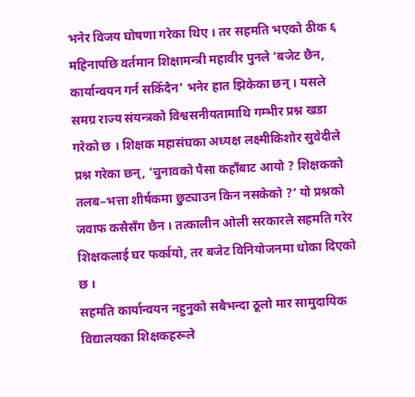भनेर विजय घोषणा गरेका थिए । तर सहमति भएको ठीक ६ महिनापछि वर्तमान शिक्षामन्त्री महावीर पुनले ‘बजेट छैन, कार्यान्वयन गर्न सकिँदैन’ भनेर हात झिकेका छन् । यसले समग्र राज्य संयन्त्रको विश्वसनीयतामाथि गम्भीर प्रश्न खडा गरेको छ । शिक्षक महासंघका अध्यक्ष लक्ष्मीकिशोर सुवेदीले प्रश्न गरेका छन्, ‘चुनावको पैसा कहाँबाट आयो ? शिक्षकको तलब–भत्ता शीर्षकमा छुट्याउन किन नसकेको ?’ यो प्रश्नको जवाफ कसैसँग छैन । तत्कालीन ओली सरकारले सहमति गरेर शिक्षकलाई घर फर्कायो, तर बजेट विनियोजनमा धोका दिएको छ ।
सहमति कार्यान्वयन नहुनुको सबैभन्दा ठूलो मार सामुदायिक विद्यालयका शिक्षकहरूले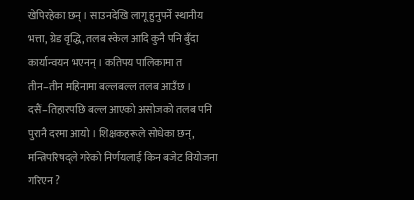खेपिरहेका छन् । साउनदेखि लागू हुनुपर्ने स्थानीय भत्ता, ग्रेड वृद्धि, तलब स्केल आदि कुनै पनि बुँदा कार्यान्वयन भएनन् । कतिपय पालिकामा त तीन–तीन महिनामा बल्लबल्ल तलब आउँछ । दसैं–तिहारपछि बल्ल आएको असोजको तलब पनि पुरानै दरमा आयो । शिक्षकहरूले सोधेका छन्, मन्त्रिपरिषद्ले गरेको निर्णयलाई किन बजेट वियोजना गरिएन ?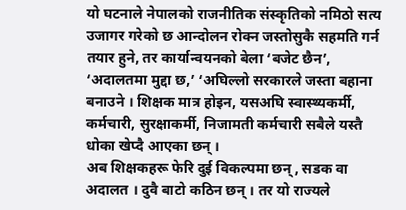यो घटनाले नेपालको राजनीतिक संस्कृतिको नमिठो सत्य उजागर गरेको छ आन्दोलन रोक्न जस्तोसुकै सहमति गर्न तयार हुने, तर कार्यान्वयनको बेला ‘बजेट छैन’, ‘अदालतमा मुद्दा छ,’ ‘अघिल्लो सरकारले जस्ता बहाना बनाउने । शिक्षक मात्र होइन, यसअघि स्वास्थ्यकर्मी, कर्मचारी, सुरक्षाकर्मी, निजामती कर्मचारी सबैले यस्तै धोका खेप्दै आएका छन् ।
अब शिक्षकहरू फेरि दुई विकल्पमा छन्, सडक वा अदालत । दुवै बाटो कठिन छन् । तर यो राज्यले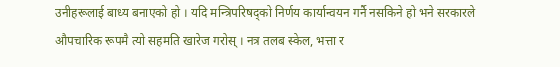उनीहरूलाई बाध्य बनाएको हो । यदि मन्त्रिपरिषद्को निर्णय कार्यान्वयन गर्नै नसकिने हो भने सरकारले औपचारिक रूपमै त्यो सहमति खारेज गरोस् । नत्र तलब स्केल, भत्ता र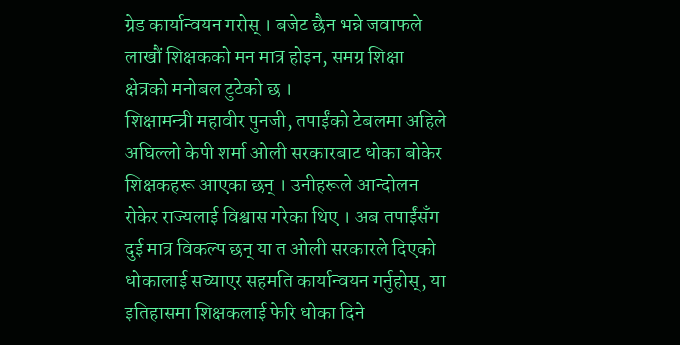ग्रेड कार्यान्वयन गरोस् । बजेट छैन भन्ने जवाफले लाखौं शिक्षकको मन मात्र होइन, समग्र शिक्षा क्षेत्रको मनोबल टुटेको छ ।
शिक्षामन्त्री महावीर पुनजी, तपाईंको टेबलमा अहिले अघिल्लो केपी शर्मा ओली सरकारबाट धोका बोकेर शिक्षकहरू आएका छन् । उनीहरूले आन्दोलन रोकेर राज्यलाई विश्वास गरेका थिए । अब तपाईंसँग दुई मात्र विकल्प छन् या त ओली सरकारले दिएको धोकालाई सच्याएर सहमति कार्यान्वयन गर्नुहोस्, या इतिहासमा शिक्षकलाई फेरि धोका दिने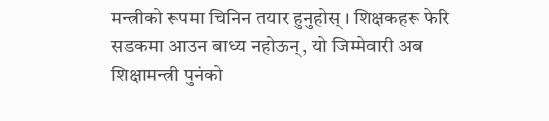मन्त्रीको रूपमा चिनिन तयार हुनुहोस् । शिक्षकहरू फेरि सडकमा आउन बाध्य नहोऊन्, यो जिम्मेवारी अब शिक्षामन्त्री पुनंको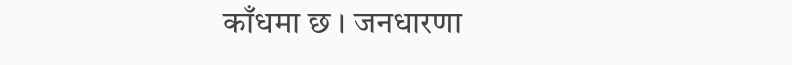काँधमा छ । जनधारणा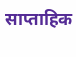साप्ताहिक